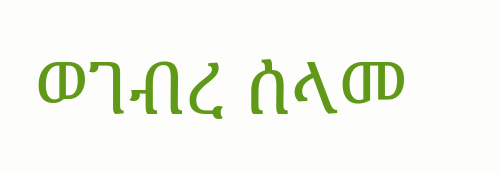ወገብረ ሰላመ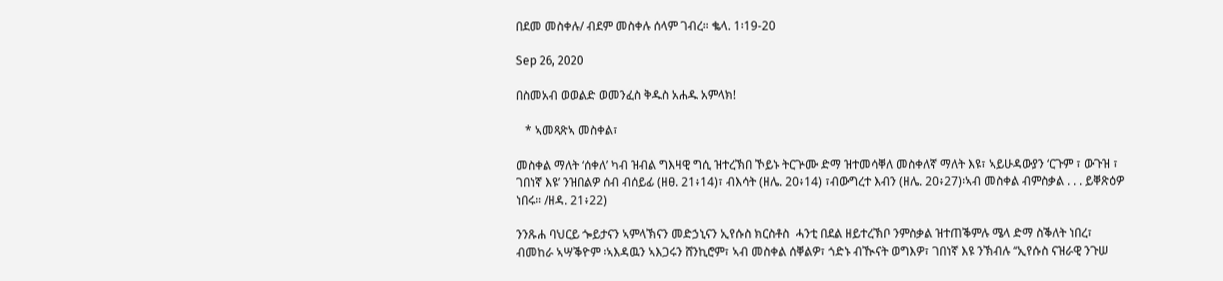በደመ መስቀሉ/ ብደም መስቀሉ ሰላም ገብረ። ቈላ. 1፡19-20

Sep 26, 2020

በስመአብ ወወልድ ወመንፈስ ቅዱስ አሐዱ አምላክ!

   * ኣመጻጽኣ መስቀል፣

መስቀል ማለት ‘ሰቀለ’ ካብ ዝብል ግእዛዊ ግሲ ዝተረኽበ ኾይኑ ትርጕሙ ድማ ዝተመሳቐለ መስቀለኛ ማለት እዩ፣ ኣይሁዳውያን ‘ርጉም ፣ ውጉዝ ፣ ገበነኛ እዩ’ ንዝበልዎ ሰብ ብሰይፊ (ዘፀ. 21፥14)፣ ብእሳት (ዘሌ. 20፥14) ፣ብውግረተ እብን (ዘሌ. 20፥27)፡ኣብ መስቀል ብምስቃል . . . ይቐጽዕዎ ነበሩ። /ዘዳ. 21፥22)

ንንጹሐ ባህርይ ጐይታናን ኣምላኽናን መድኃኒናን ኢየሱስ ክርስቶስ  ሓንቲ በደል ዘይተረኽቦ ንምስቃል ዝተጠቕምሉ ሜላ ድማ ስቕለት ነበረ፣ ብመከራ ኣሣቕዮም ፡ኣእዳዉን ኣእጋሩን ሸንኪሮም፣ ኣብ መስቀል ሰቐልዎ፣ ጎድኑ ብዂናት ወግእዎ፣ ገበነኛ እዩ ንኽብሉ ‘‘ኢየሱስ ናዝራዊ ንጉሠ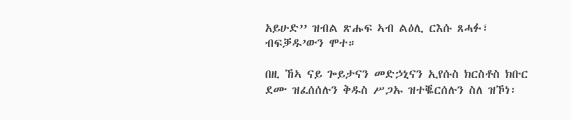አይሁድ’’ ዝብል ጽሑፍ ኣብ ልዕሊ ርእሱ ጸሓፉ፣ ብፍቓዱ’ውን ሞተ።

በዚ ኸኣ ናይ ጐይታናን መድኃኒናን ኢየሱስ ክርስቶስ ክቡር ደሙ ዝፈሰሰሉን ቅዱስ ሥጋኡ ዝተቘርሰሉን ስለ ዝኾነ፡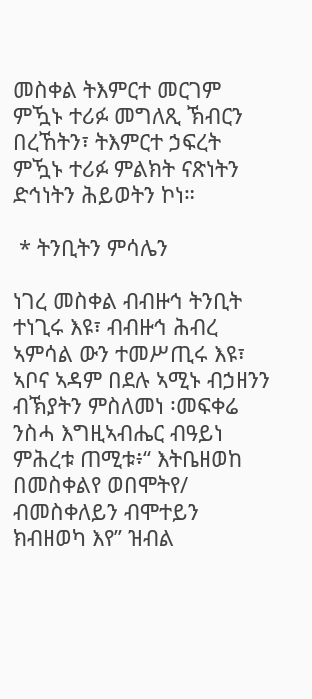መስቀል ትእምርተ መርገም ምዃኑ ተሪፉ መግለጺ ኽብርን በረኸትን፣ ትእምርተ ኃፍረት ምዃኑ ተሪፉ ምልክት ናጽነትን ድኅነትን ሕይወትን ኮነ።

 * ትንቢትን ምሳሌን

ነገረ መስቀል ብብዙኅ ትንቢት ተነጊሩ እዩ፣ ብብዙኅ ሕብረ ኣምሳል ውን ተመሥጢሩ እዩ፣ ኣቦና ኣዳም በደሉ ኣሚኑ ብኃዘንን ብኽያትን ምስለመነ ፡መፍቀሬ ንስሓ እግዚኣብሔር ብዓይነ ምሕረቱ ጠሚቱ፥‘‘ እትቤዘወከ በመስቀልየ ወበሞትየ/ ብመስቀለይን ብሞተይን ክብዘወካ እየ’’ ዝብል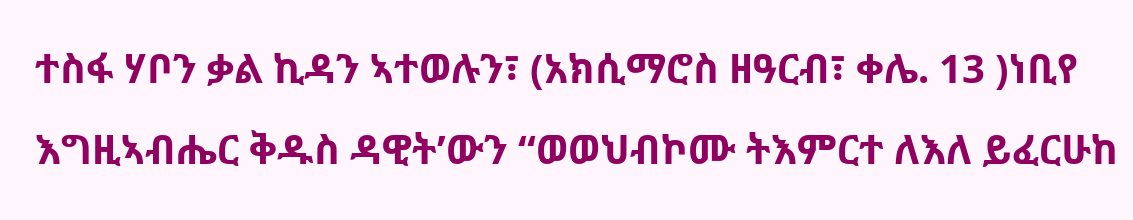ተስፋ ሃቦን ቃል ኪዳን ኣተወሉን፣ (አክሲማሮስ ዘዓርብ፣ ቀሌ. 13 )ነቢየ እግዚኣብሔር ቅዱስ ዳዊት’ውን “ወወህብኮሙ ትእምርተ ለእለ ይፈርሁከ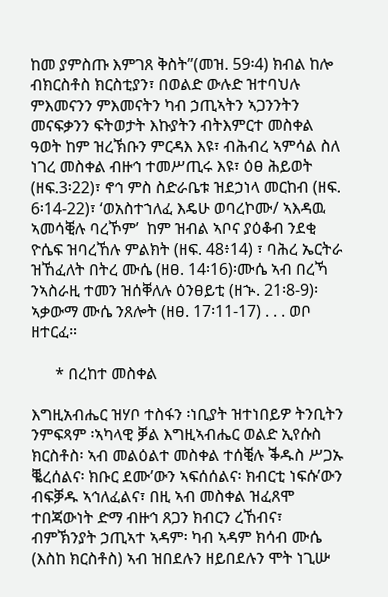ከመ ያምስጡ እምገጸ ቅስት”(መዝ. 59፡4) ክብል ከሎ ብክርስቶስ ክርስቲያን፣ በወልድ ውሉድ ዝተባህሉ ምእመናንን ምእመናትን ካብ ኃጢኣትን ኣጋንንትን መናፍቃንን ፍትወታት እኩያትን ብትእምርተ መስቀል ዓወት ከም ዝረኽቡን ምርዳእ እዩ፣ ብሕብረ ኣምሳል ስለ ነገረ መስቀል ብዙኅ ተመሥጢሩ እዩ፣ ዕፀ ሕይወት (ዘፍ.3፡22)፣ ኖኅ ምስ ስድራቤቱ ዝደኃነላ መርከብ (ዘፍ. 6፡14-22)፣ ‘ወአስተኀለፈ እዴሁ ወባረኮሙ/ ኣእዳዉ ኣመሳቒሉ ባረኾም’  ከም ዝብል ኣቦና ያዕቆብ ንደቂ ዮሴፍ ዝባረኸሉ ምልክት (ዘፍ. 48፥14) ፣ ባሕረ ኤርትራ ዝኸፈለት በትረ ሙሴ (ዘፀ. 14፡16)፡ሙሴ ኣብ በረኻ ንኣስራዚ ተመን ዝሰቐለሉ ዕንፀይቲ (ዘኍ. 21፡8-9)፡ኣቃውማ ሙሴ ንጸሎት (ዘፀ. 17፡11-17) . . . ወቦ ዘተርፈ።

      * በረከተ መስቀል

እግዚአብሔር ዝሃቦ ተስፋን ፡ነቢያት ዝተነበይዎ ትንቢትን ንምፍጻም ፡ኣካላዊ ቓል እግዚኣብሔር ወልድ ኢየሱስ ክርስቶስ፡ ኣብ መልዕልተ መስቀል ተሰቒሉ ቕዱስ ሥጋኡ ቘረሰልና፡ ክቡር ደሙ’ውን ኣፍሰሰልና፡ ክብርቲ ነፍሱ’ውን ብፍቓዱ ኣኅለፈልና፣ በዚ ኣብ መስቀል ዝፈጸሞ ተበጃውነት ድማ ብዙኅ ጸጋን ክብርን ረኸብና፣ ብምኽንያት ኃጢኣተ ኣዳም፡ ካብ ኣዳም ክሳብ ሙሴ (እስከ ክርስቶስ) ኣብ ዝበደሉን ዘይበደሉን ሞት ነጊሡ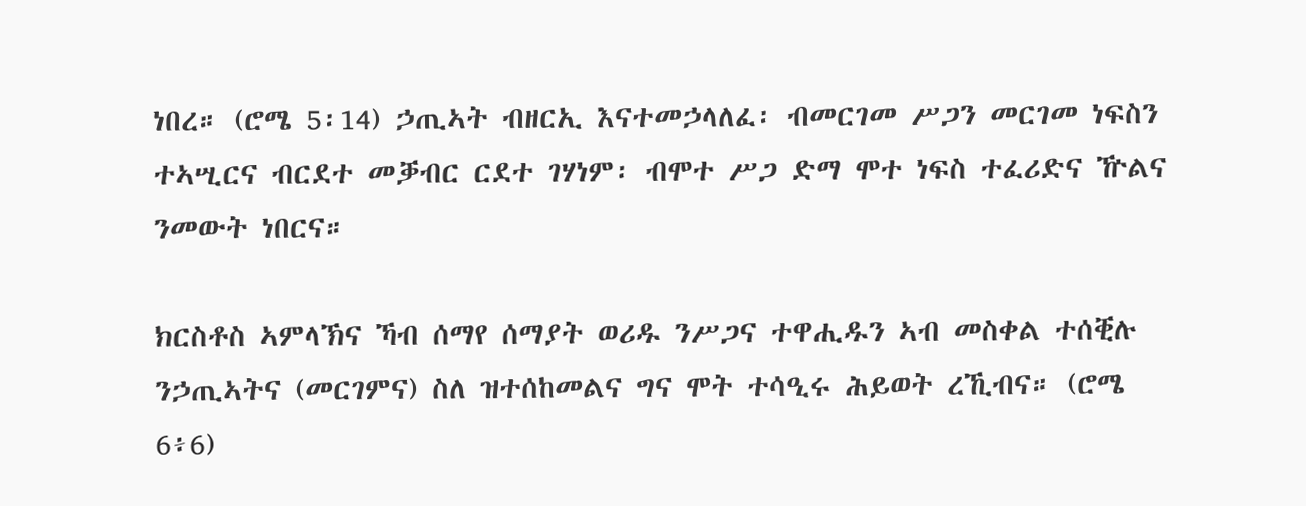ነበረ። (ሮሜ 5፡14) ኃጢኣት ብዘርኢ እናተመኃላለፈ፡ ብመርገመ ሥጋን መርገመ ነፍስን ተኣሢርና ብርደተ መቓብር ርደተ ገሃነም፡ ብሞተ ሥጋ ድማ ሞተ ነፍስ ተፈሪድና ዅልና ንመውት ነበርና።

ክርስቶስ ኣምላኽና ኻብ ሰማየ ሰማያት ወሪዱ ንሥጋና ተዋሒዱን ኣብ መስቀል ተሰቒሉ ንኃጢኣትና (መርገምና) ስለ ዝተሰከመልና ግና ሞት ተሳዒሩ ሕይወት ረኺብና። (ሮሜ 6፥6)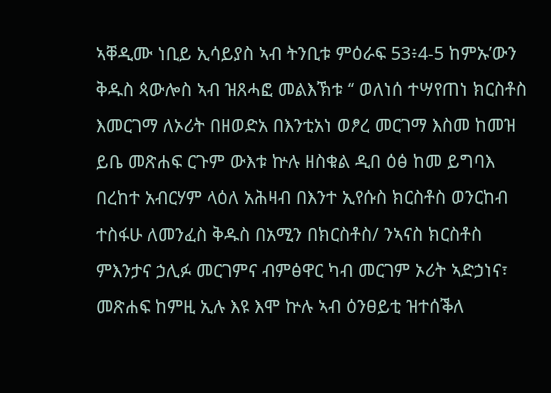ኣቐዲሙ ነቢይ ኢሳይያስ ኣብ ትንቢቱ ምዕራፍ 53፥4-5 ከምኡ’ውን ቅዱስ ጳውሎስ ኣብ ዝጸሓፎ መልእኽቱ ‘‘ ወለነሰ ተሣየጠነ ክርስቶስ እመርገማ ለኦሪት በዘወድአ በእንቲአነ ወፆረ መርገማ እስመ ከመዝ ይቤ መጽሐፍ ርጉም ውእቱ ኵሉ ዘስቁል ዲበ ዕፅ ከመ ይግባእ በረከተ አብርሃም ላዕለ አሕዛብ በእንተ ኢየሱስ ክርስቶስ ወንርከብ ተስፋሁ ለመንፈስ ቅዱስ በአሚን በክርስቶስ/ ንኣናስ ክርስቶስ ምእንታና ኃሊፉ መርገምና ብምፅዋር ካብ መርገም ኦሪት ኣድኃነና፣ መጽሐፍ ከምዚ ኢሉ እዩ እሞ ኵሉ ኣብ ዕንፀይቲ ዝተሰቕለ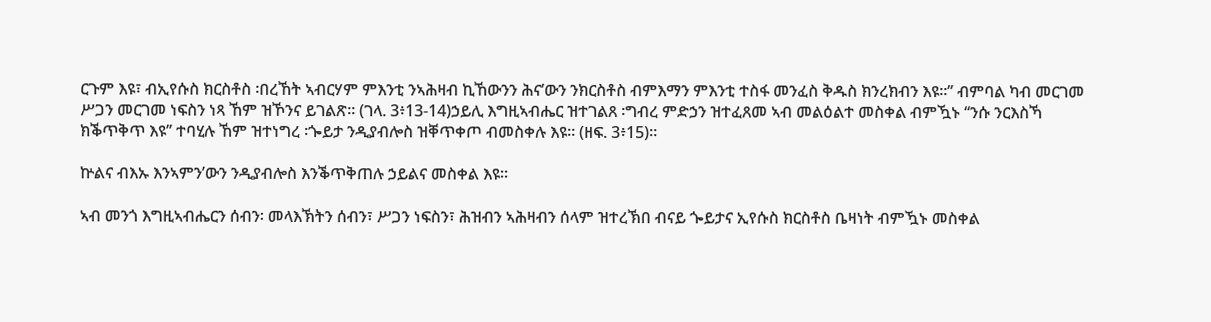ርጉም እዩ፣ ብኢየሱስ ክርስቶስ ፡በረኸት ኣብርሃም ምእንቲ ንኣሕዛብ ኪኸውንን ሕና’ውን ንክርስቶስ ብምእማን ምእንቲ ተስፋ መንፈስ ቅዱስ ክንረክብን እዩ።’’ ብምባል ካብ መርገመ ሥጋን መርገመ ነፍስን ነጻ ኸም ዝኾንና ይገልጽ። (ገላ. 3፥13-14)ኃይሊ እግዚኣብሔር ዝተገልጸ ፡ግብረ ምድኃን ዝተፈጸመ ኣብ መልዕልተ መስቀል ብምዃኑ ‘‘ንሱ ንርእስኻ ክቕጥቅጥ እዩ’’ ተባሂሉ ኸም ዝተነግረ ፡ጐይታ ንዲያብሎስ ዝቐጥቀጦ ብመስቀሉ እዩ። (ዘፍ. 3፥15)።

ኵልና ብእኡ እንኣምን’ውን ንዲያብሎስ እንቕጥቅጠሉ ኃይልና መስቀል እዩ።

ኣብ መንጎ እግዚኣብሔርን ሰብን፡ መላእኽትን ሰብን፣ ሥጋን ነፍስን፣ ሕዝብን ኣሕዛብን ሰላም ዝተረኽበ ብናይ ጐይታና ኢየሱስ ክርስቶስ ቤዛነት ብምዃኑ መስቀል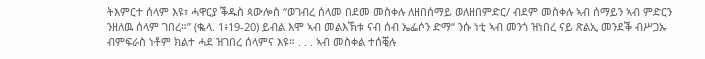ትእምርተ ሰላም እዩ፣ ሓዋርያ ቕዱስ ጳውሎስ ‘‘ወገብረ ሰላመ በደመ መስቀሉ ለዘበሰማይ ወለዘበምድር/ ብደም መስቀሉ ኣብ ሰማይን ኣብ ምድርን ንዘለዉ ሰላም ገበረ።” (ቈላ. 1፥19-20) ይብል እሞ ኣብ መልእኽቱ ናብ ሰብ ኤፌሶን ድማ“ ንሱ ነቲ ኣብ መንጎ ዝነበረ ናይ ጽልኢ መንደቕ ብሥጋኡ ብምፍራስ ነቶም ክልተ ሓደ ዝገበረ ሰላምና እዩ። . . . ኣብ መስቀል ተሰቒሉ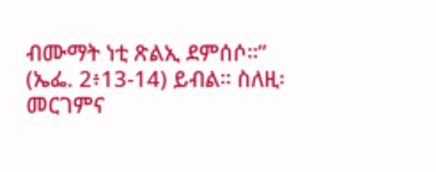ብሙማት ነቲ ጽልኢ ደምሰሶ።” (ኤፌ. 2፥13-14) ይብል። ስለዚ፡ መርገምና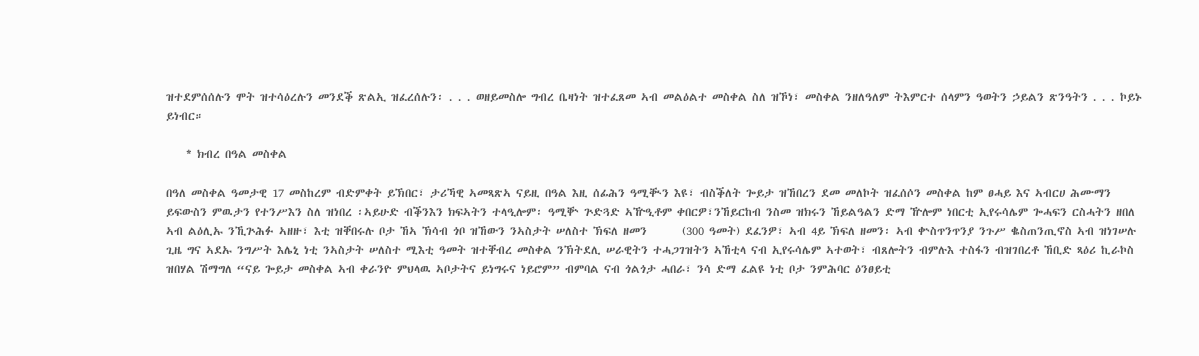ዝተደምሰሰሉን ሞት ዝተሳዕረሉን መንደቕ ጽልኢ ዝፈረሰሉን፡ . . . ወዘይመስሎ ግብረ ቤዛነት ዝተፈጸመ ኣብ መልዕልተ መስቀል ስለ ዝኾነ፣ መስቀል ንዘለዓለም ትእምርተ ሰላምን ዓወትን ኃይልን ጽንዓትን . . . ኮይኑ ይነብር።

    * ክብረ በዓል መስቀል

በዓለ መስቀል ዓመታዊ 17 መስከረም ብድምቀት ይኽበር፣ ታሪኻዊ ኣመጻጽኣ ናይዚ በዓል እዚ ሰፊሕን ዓሚቚን እዩ፣ ብስቕለት ጐይታ ዝኸበረን ደመ መለኮት ዝፈሰሶን መስቀል ከም ፀሓይ እና ኣብርሀ ሕሙማን ይፍውስን ምዉታን የተንሥእን ስለ ዝነበረ ፡ኣይሁድ ብቕንእን ክፍኣትን ተላዒሎም፡ ዓሚቝ ጕድጓድ ኣዅዒቶም ቀበርዎ፣ንኸይርከብ ንስመ ዝክሩን ኸይልዓልን ድማ ዅሎም ነበርቲ ኢየሩሳሌም ጐሓፍን ርስሓትን ዘበለ ኣብ ልዕሊኡ ንኺጕሕፉ ኣዘዙ፣ እቲ ዝቐበሩሉ ቦታ ኸኣ ኽሳብ ጎቦ ዝኸውን ንኣስታት ሠለስተ ኽፍለ ዘመን       (300 ዓመት) ደፈንዎ፣ ኣብ 4ይ ኽፍለ ዘመን፡ ኣብ ቍስጥንጥንያ ንጉሥ ቈስጠንጢኖስ ኣብ ዝነገሠሉ ጊዜ ግና ኣደኡ ንግሥት እሌኒ ነቲ ንኣስታት ሠለስተ ሚእቲ ዓመት ዝተቐብረ መስቀል ንኽትደሊ ሠራዊትን ተሓጋገዝትን ኣኸቲላ ናብ ኢየሩሳሌም ኣተወት፣ ብጸሎትን ብምሉእ ተስፋን ብዝገበረቶ ኸቢድ ጻዕሪ ኪራኮስ ዝበሃል ሽማግለ “ናይ ጐይታ መስቀል ኣብ ቀራንዮ ምህላዉ ኣቦታትና ይነግሩና ነይሮም” ብምባል ናብ ጎልጎታ ሓበራ፣ ንሳ ድማ ፈልዩ ነቲ ቦታ ንምሕባር ዕንፀይቲ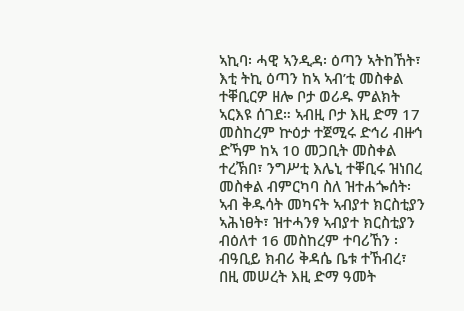ኣኪባ፡ ሓዊ ኣንዲዳ፡ ዕጣን ኣትከኸት፣ እቲ ትኪ ዕጣን ከኣ ኣብ’ቲ መስቀል ተቐቢርዎ ዘሎ ቦታ ወሪዱ ምልክት ኣርእዩ ሰገደ። ኣብዚ ቦታ እዚ ድማ 17 መስከረም ኵዕታ ተጀሚሩ ድኅሪ ብዙኅ ድኻም ከኣ 10 መጋቢት መስቀል ተረኽበ፣ ንግሥቲ እሌኒ ተቐቢሩ ዝነበረ መስቀል ብምርካባ ስለ ዝተሐጐሰት፡ ኣብ ቅዱሳት መካናት ኣብያተ ክርስቲያን ኣሕነፀት፣ ዝተሓንፃ ኣብያተ ክርስቲያን ብዕለተ 16 መስከረም ተባሪኸን ፡ብዓቢይ ክብሪ ቅዳሴ ቤቱ ተኸብረ፣ በዚ መሠረት እዚ ድማ ዓመት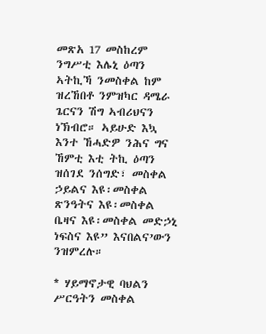መጽአ 17 መስከረም ንግሥቲ እሌኒ ዕጣን ኣትኪኻ ንመስቀል ከም ዝረኸበቶ ንምዝካር ዳሜራ ጌርናን ሽግ ኣብሪህናን ነኽብሮ። ኣይሁድ እኳ እንተ ኸሓድዎ ንሕና ግና ኸምቲ እቲ ትኪ ዕጣን ዝሰገደ ንሰግድ፣ መስቀል ኃይልና እዩ፡መስቀል ጽንዓትና እዩ፡መስቀል ቤዛና እዩ፡መስቀል መድኃኒ ነፍስና እዩ” እናበልና’ውን ንዝምረሉ።

* ሃይማኖታዊ ባህልን ሥርዓትን መስቀል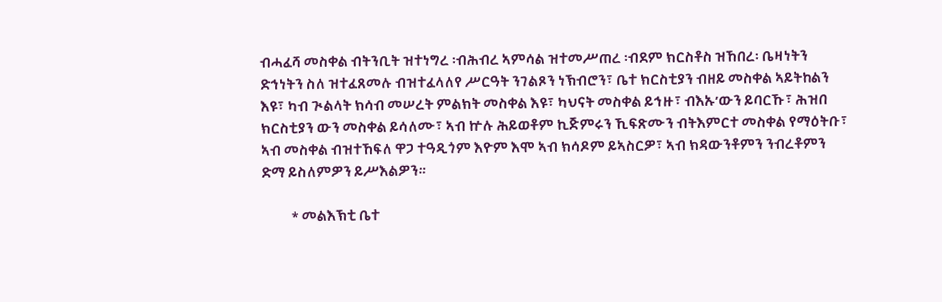ብሓፈሻ መስቀል ብትንቢት ዝተነግረ ፡ብሕብረ ኣምሳል ዝተመሥጠረ ፡ብደም ክርስቶስ ዝኸበረ፡ ቤዛነትን ድኅነትን ስለ ዝተፈጸመሉ ብዝተፈላለየ ሥርዓት ንገልጾን ነኽብሮን፣ ቤተ ክርስቲያን ብዘይ መስቀል ኣይትከልን እዩ፣ ካብ ጒልላት ክሳብ መሠረት ምልክት መስቀል እዩ፣ ካህናት መስቀል ይኅዙ፣ ብእኡ’ውን ይባርኹ፣ ሕዝበ ክርስቲያን ውን መስቀል ይሳለሙ፣ ኣብ ኵሉ ሕይወቶም ኪጅምሩን ኺፍጽሙን ብትእምርተ መስቀል የማዕትቡ፣ ኣብ መስቀል ብዝተኸፍለ ዋጋ ተዓዲጎም እዮም እሞ ኣብ ክሳዶም ይኣስርዎ፣ ኣብ ክዳውንቶምን ንብረቶምን ድማ ይስለምዎን ይሥእልዎን።

          * መልእኽቲ ቤተ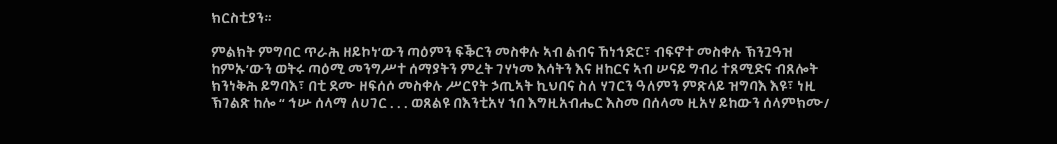ክርስቲያን።

ምልክት ምግባር ጥራሕ ዘይኮነ’ውን ጣዕምን ፍቕርን መስቀሉ ኣብ ልብና ኸነኅድር፣ ብፍኖተ መስቀሉ ኽንጓዓዝ ከምኡ’ውን ወትሩ ጣዕሚ መንግሥተ ሰማያትን ምረት ገሃነመ እሳትን እና ዘከርና ኣብ ሠናይ ግብሪ ተጸሚድና ብጸሎት ክንነቅሕ ይግባእ፣ በቲ ደሙ ዘፍሰሶ መስቀሉ ሥርየት ኃጢኣት ኪህበና ስለ ሃገርን ዓለምን ምጽላይ ዝግባእ እዩ፣ ነዚ ኽገልጽ ከሎ “ ኅሡ ሰላማ ለሀገር . . . ወጸልዩ በእንቲአሃ ኀበ እግዚአብሔር እስመ በሰላመ ዚአሃ ይከውን ሰላምክሙ/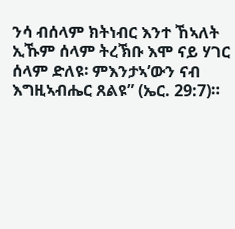ንሳ ብሰላም ክትነብር እንተ ኸኣለት ኢኹም ሰላም ትረኽቡ እሞ ናይ ሃገር ሰላም ድለዩ፡ ምእንታኣ’ውን ናብ እግዚኣብሔር ጸልዩ” (ኤር. 29:7)።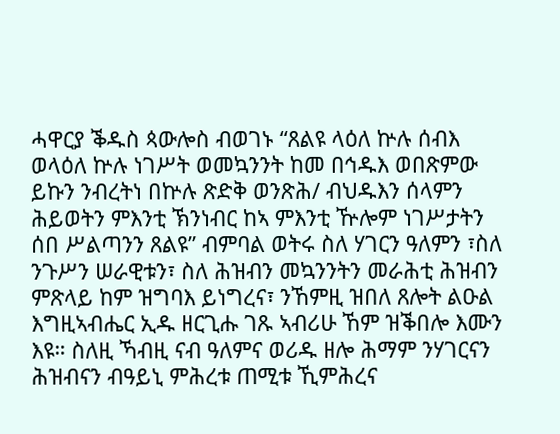ሓዋርያ ቕዱስ ጳውሎስ ብወገኑ “ጸልዩ ላዕለ ኵሉ ሰብእ ወላዕለ ኵሉ ነገሥት ወመኳንንት ከመ በኅዱእ ወበጽምው ይኩን ንብረትነ በኵሉ ጽድቅ ወንጽሕ/ ብህዱእን ሰላምን ሕይወትን ምእንቲ ኽንነብር ከኣ ምእንቲ ዅሎም ነገሥታትን ሰበ ሥልጣንን ጸልዩ” ብምባል ወትሩ ስለ ሃገርን ዓለምን ፣ስለ ንጉሥን ሠራዊቱን፣ ስለ ሕዝብን መኳንንትን መራሕቲ ሕዝብን ምጽላይ ከም ዝግባእ ይነግረና፣ ንኸምዚ ዝበለ ጸሎት ልዑል እግዚኣብሔር ኢዱ ዘርጊሑ ገጹ ኣብሪሁ ኸም ዝቕበሎ እሙን እዩ። ስለዚ ኻብዚ ናብ ዓለምና ወሪዱ ዘሎ ሕማም ንሃገርናን ሕዝብናን ብዓይኒ ምሕረቱ ጠሚቱ ኺምሕረና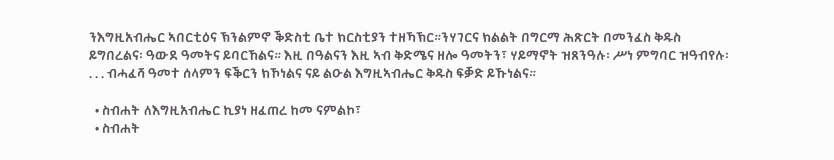ንእግዚአብሔር ኣበርቲዕና ኽንልምኖ ቕድስቲ ቤተ ክርስቲያን ተዘኻኽር።ንሃገርና ክልልት በግርማ ሕጽርት በመንፈስ ቅዱስ ይግበረልና፡ ዓውደ ዓመትና ይባርኸልና። እዚ በዓልናን እዚ ኣብ ቅድሜና ዘሎ ዓመትን፣ ሃይማኖት ዝጸንዓሉ፡ ሥነ ምግባር ዝዓብየሉ፡ . . . ብሓፈሻ ዓመተ ሰላምን ፍቕርን ክኾነልና ናይ ልዑል እግዚኣብሔር ቅዱስ ፍቓድ ይኹነልና።

  • ስብሐት ለእግዚአብሔር ኪያነ ዘፈጠረ ከመ ናምልኮ፣
  • ስብሐት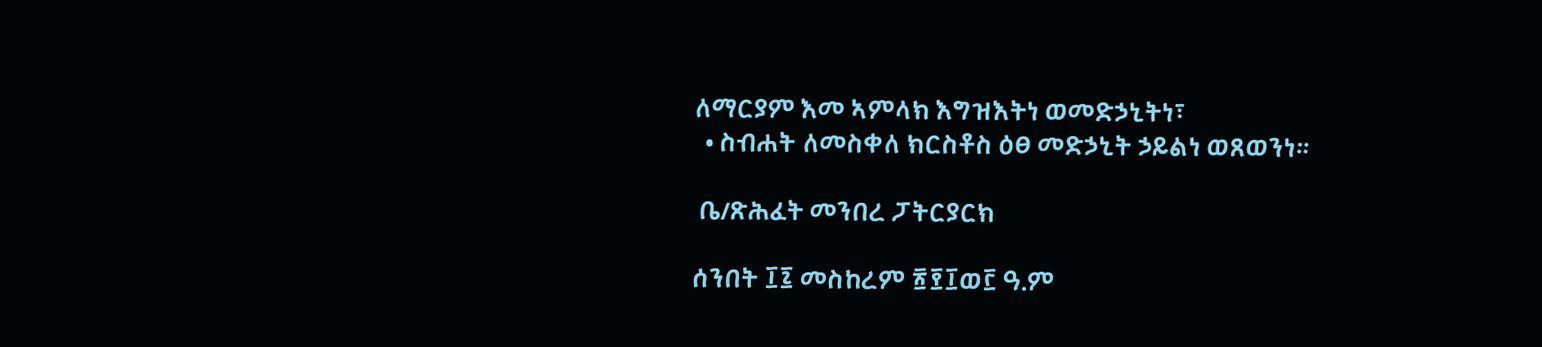ለማርያም እመ ኣምላክ እግዝእትነ ወመድኃኒትነ፣
  • ስብሐት ለመስቀለ ክርስቶስ ዕፀ መድኃኒት ኃይልነ ወጸወንነ።

 ቤ/ጽሕፈት መንበረ ፓትርያርክ

ሰንበት ፲፯ መስከረም ፳፻፲ወ፫ ዓ.ም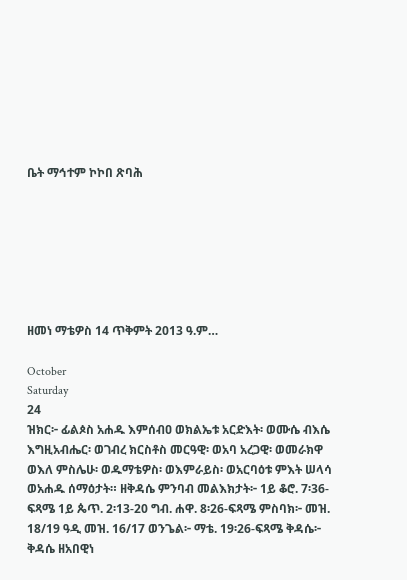ቤት ማኅተም ኮኮበ ጽባሕ







ዘመነ ማቴዎስ 14 ጥቅምት 2013 ዓ.ም…

October
Saturday
24
ዝክር፦ ፊልጶስ አሐዱ እምሰብዐ ወክልኤቱ አርድእት፡ ወሙሴ ብእሴ እግዚአብሔር፡ ወገብረ ክርስቶስ መርዓዊ፡ ወአባ አረጋዊ፡ ወመራክዋ ወእለ ምስሌሁ፡ ወዱማቴዎስ፡ ወእምራይስ፡ ወአርባዕቱ ምእት ሠላሳ ወአሐዱ ሰማዕታት። ዘቅዳሴ ምንባብ መልእክታት፦ 1ይ ቆሮ. 7፡36-ፍጻሜ 1ይ ጴጥ. 2፡13-20 ግብ. ሐዋ. 8፡26-ፍጻሜ ምስባክ፦ መዝ. 18/19 ዓዲ መዝ. 16/17 ወንጌል፦ ማቴ. 19፡26-ፍጻሜ ቅዳሴ፦ ቅዳሴ ዘአበዊነ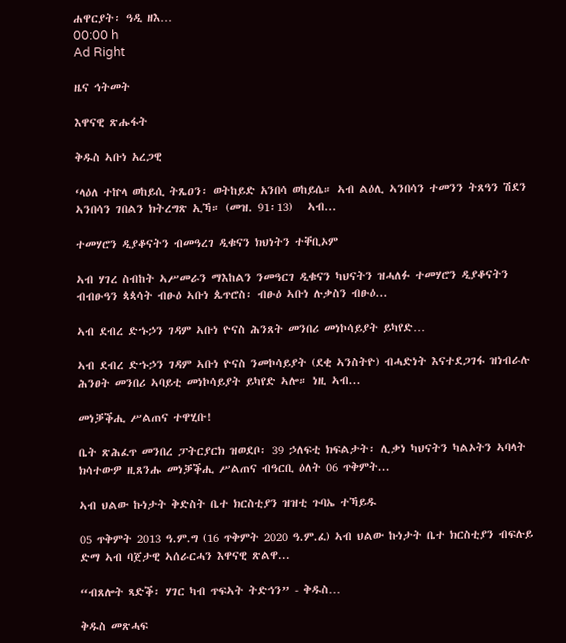ሐዋርያት፡ ዓዲ ዘእ…
00:00 h
Ad Right

ዜና ኅትመት

እዋናዊ ጽሑፋት

ቅዱስ ኣቡነ አረጋዊ

‘ላዕለ ተኵላ ወከይሲ ትጼዐን፡ ወትከይድ አንበሳ ወከይሴ። ኣብ ልዕሊ ኣንበሳን ተመንን ትጸዓን ሽደን ኣንበሳን ገበልን ክትረግጽ ኢኻ። (መዝ. 91፡13)   ኣብ...

ተመሃሮን ዲያቆናትን ብመዓረገ ዲቁናን ክህነትን ተቐቢኦም

ኣብ ሃገረ ስብከት ኣሥመራን ማእከልን ንመዓርገ ዲቁናን ካህናትን ዝሓለፉ ተመሃሮን ዲያቆናትን ብብፁዓን ጳጳሳት ብፁዕ ኣቡነ ጴጥሮስ፡ ብፁዕ ኣቡነ ሉቃስን ብፁዕ...

ኣብ ደብረ ድኁኃን ገዳም ኣቡነ ዮናስ ሕንጸት መንበሪ መነኮሳይያት ይካየድ…

ኣብ ደብረ ድኁኃን ገዳም ኣቡነ ዮናስ ንመኮሳይያት (ደቂ ኣንስትዮ) ብሓድነት እናተደጋገፋ ዝነብራሉ ሕንፀት መንበሪ ኣባይቲ መነኮሳይያት ይካየድ ኣሎ። ነዚ ኣብ...

መነቓቕሒ ሥልጠና ተዋሂቡ!

ቤት ጽሕፈጥ መንበረ ፓትርያርክ ዝወደቦ፡ 39 ኃለፍቲ ክፍልታት፡ ሊቃነ ካህናትን ካልኦትን ኣባላት ክሳተውዎ ዚጸንሑ መነቓቕሒ ሥልጠና ብዓርቢ ዕለት 06 ጥቅምት...

ኣብ ህልው ኩነታት ቅድስት ቤተ ክርስቲያን ዝዝቲ ጉባኤ ተኻይዱ

05 ጥቅምት 2013 ዓ.ም.ግ (16 ጥቅምት 2020 ዓ.ም.ፈ) ኣብ ህልው ኩነታት ቤተ ክርስቲያን ብፍሉይ ድማ ኣብ ባጀታዊ ኣሰራርሓን እዋናዊ ጽልዋ...

“ብጸሎት ጻድቕ፡ ሃገር ካብ ጥፍኣት ትድኅን” - ቅዱስ…

ቅዱስ መጽሓፍ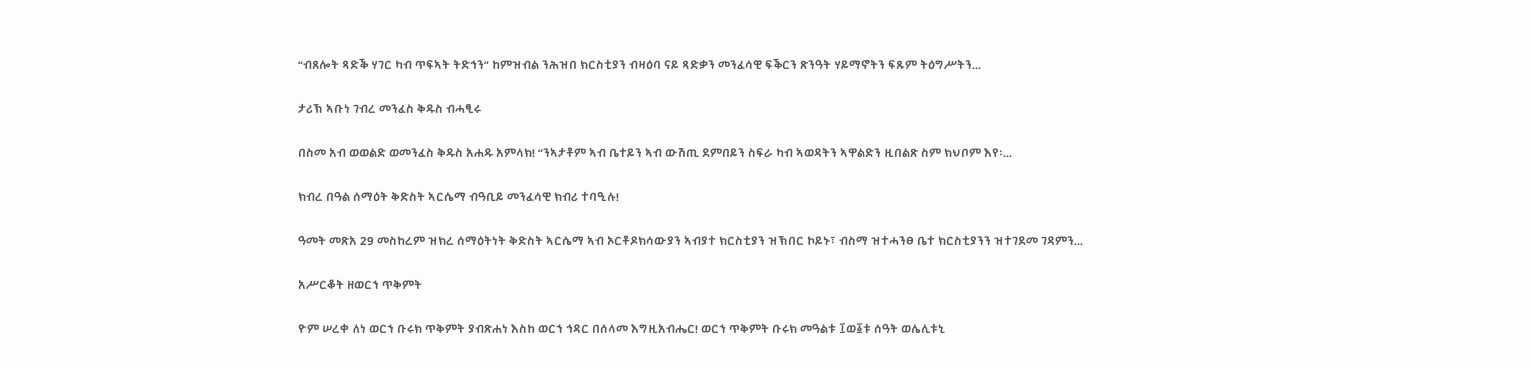“ብጸሎት ጻድቕ ሃገር ካብ ጥፍኣት ትድኅን” ከምዝብል ንሕዝበ ክርስቲያን ብዛዕባ ናይ ጻድቃን መንፈሳዊ ፍቕርን ጽንዓት ሃይማኖትን ፍጹም ትዕግሥትን...

ታሪኽ ኣቡነ ገብረ መንፈስ ቅዱስ ብሓፂሩ

በስመ አብ ወወልድ ወመንፈስ ቅዱስ አሐዱ አምላክ! “ንኣታቶም ኣብ ቤተይን ኣብ ውሽጢ ደምበይን ስፍራ ካብ ኣወዳትን ኣዋልድን ዚበልጽ ስም ክህቦም እየ፡...

ክብረ በዓል ሰማዕት ቅድስት ኣርሴማ ብዓቢይ መንፈሳዊ ክብሪ ተባዒሉ!

ዓመት መጽአ 29 መስከረም ዝክረ ሰማዕትነት ቅድስት ኣርሴማ ኣብ ኦርቶዶክሳውያን ኣብያተ ክርስቲያን ዝኽበር ኮይኑ፣ ብስማ ዝተሓንፀ ቤተ ክርስቲያንን ዝተገደመ ገዳምን...

አሥርቆት ዘወርኀ ጥቅምት

ዮም ሠረቀ ለነ ወርኀ ቡሩክ ጥቅምት ያብጽሐነ እስከ ወርኀ ኅዳር በሰላመ እግዚአብሔር! ወርኀ ጥቅምት ቡሩክ መዓልቱ ፲ወ፩ቱ ሰዓት ወሌሊቱኒ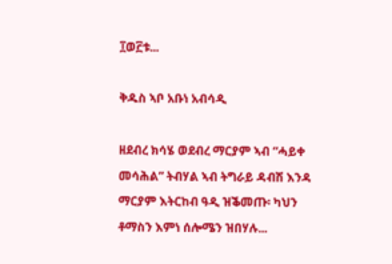፲ወ፫ቱ...

ቅዱስ ኣቦ አቡነ አብሳዲ

ዘደብረ ክሳሄ ወደብረ ማርያም ኣብ “ሓይቀ መሳሕል” ትብሃል ኣብ ትግራይ ዳብሽ እንዳ ማርያም እትርከብ ዓዲ ዝቕመጡ፡ ካህን ቶማስን እምነ ሰሎሜን ዝበሃሉ...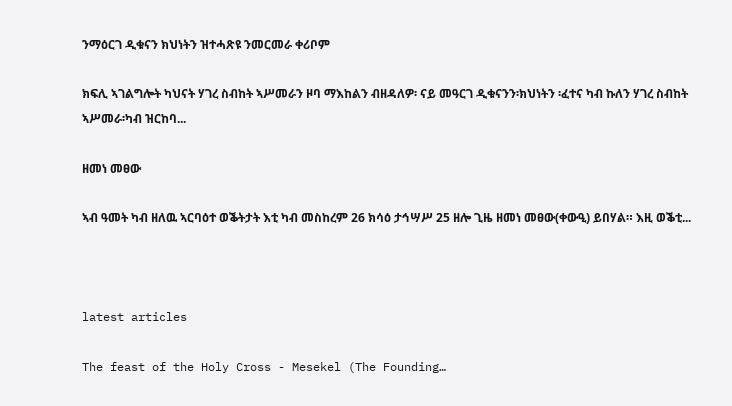ንማዕርገ ዲቁናን ክህነትን ዝተሓጽዩ ንመርመራ ቀሪቦም

ክፍሊ ኣገልግሎት ካህናት ሃገረ ስብከት ኣሥመራን ዞባ ማእከልን ብዘዳለዎ፡ ናይ መዓርገ ዲቁናንን፡ክህነትን ፡ፈተና ካብ ኩለን ሃገረ ስብከት ኣሥመራ፡ካብ ዝርከባ...

ዘመነ መፀው

ኣብ ዓመት ካብ ዘለዉ ኣርባዕተ ወቕትታት እቲ ካብ መስከረም 26 ክሳዕ ታኅሣሥ 25 ዘሎ ጊዜ ዘመነ መፀው(ቀውዒ) ይበሃል። እዚ ወቕቲ...



latest articles

The feast of the Holy Cross - Mesekel (The Founding…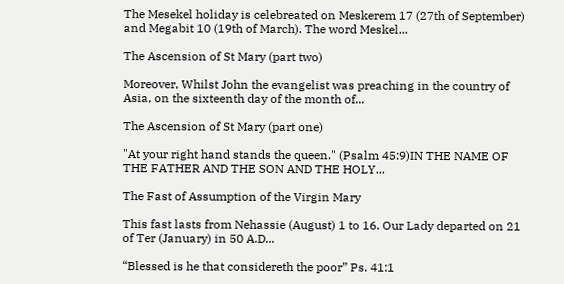The Mesekel holiday is celebreated on Meskerem 17 (27th of September) and Megabit 10 (19th of March). The word Meskel...

The Ascension of St Mary (part two)

Moreover, Whilst John the evangelist was preaching in the country of Asia, on the sixteenth day of the month of...

The Ascension of St Mary (part one)

"At your right hand stands the queen." (Psalm 45:9)IN THE NAME OF THE FATHER AND THE SON AND THE HOLY...

The Fast of Assumption of the Virgin Mary

This fast lasts from Nehassie (August) 1 to 16. Our Lady departed on 21 of Ter (January) in 50 A.D...

“Blessed is he that considereth the poor” Ps. 41:1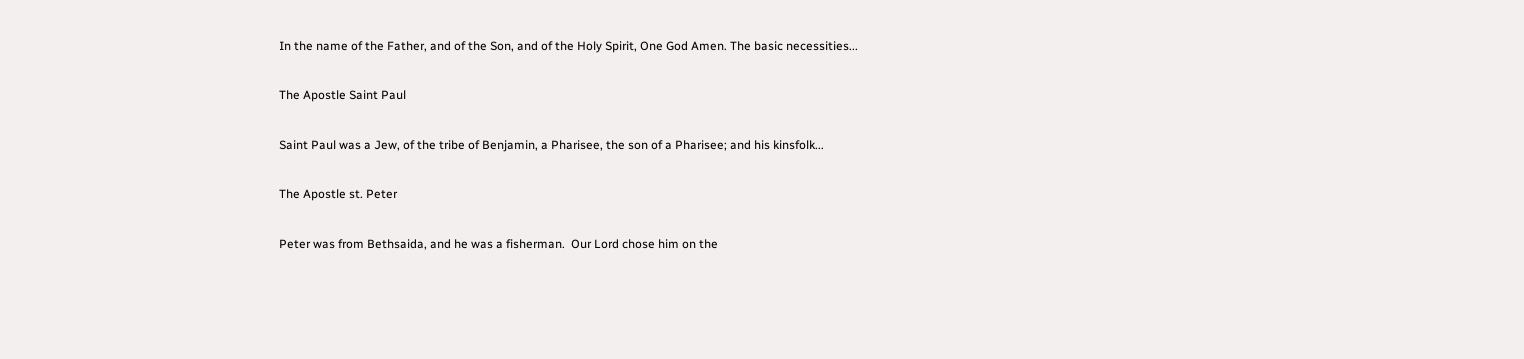In the name of the Father, and of the Son, and of the Holy Spirit, One God Amen. The basic necessities...

The Apostle Saint Paul

Saint Paul was a Jew, of the tribe of Benjamin, a Pharisee, the son of a Pharisee; and his kinsfolk...

The Apostle st. Peter

Peter was from Bethsaida, and he was a fisherman.  Our Lord chose him on the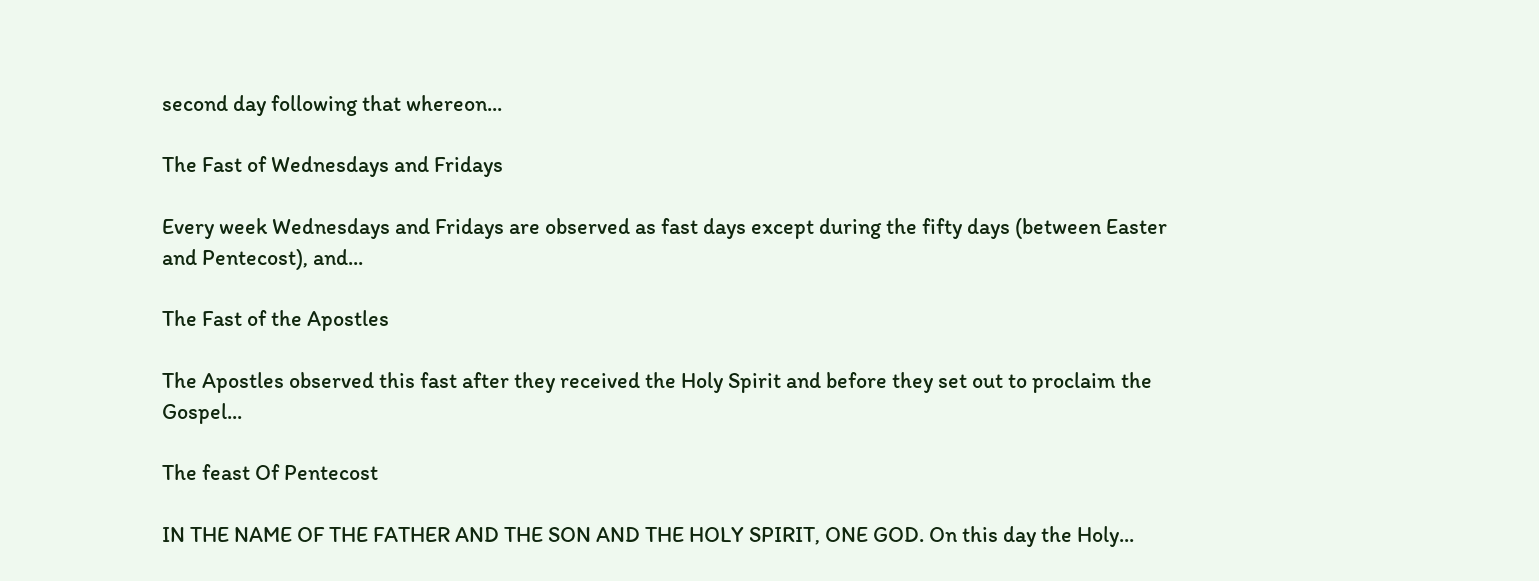second day following that whereon...

The Fast of Wednesdays and Fridays

Every week Wednesdays and Fridays are observed as fast days except during the fifty days (between Easter and Pentecost), and...

The Fast of the Apostles

The Apostles observed this fast after they received the Holy Spirit and before they set out to proclaim the Gospel...

The feast Of Pentecost

IN THE NAME OF THE FATHER AND THE SON AND THE HOLY SPIRIT, ONE GOD. On this day the Holy...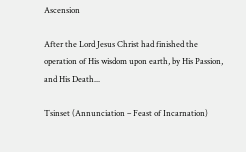Ascension

After the Lord Jesus Christ had finished the operation of His wisdom upon earth, by His Passion, and His Death...

Tsinset (Annunciation – Feast of Incarnation)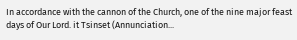In accordance with the cannon of the Church, one of the nine major feast days of Our Lord. it Tsinset (Annunciation...